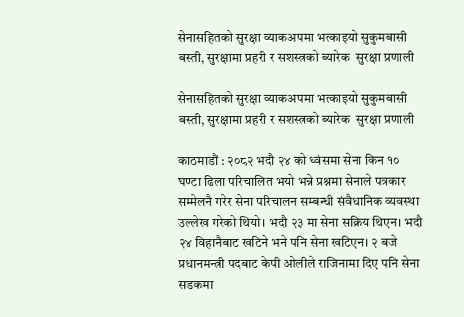सेनासहितको सुरक्षा व्याकअपमा भत्काइयो सुकुमबासी बस्ती, सुरक्षामा प्रहरी र सशस्त्रको ब्यारेक  सुरक्षा प्रणाली

सेनासहितको सुरक्षा व्याकअपमा भत्काइयो सुकुमबासी बस्ती, सुरक्षामा प्रहरी र सशस्त्रको ब्यारेक  सुरक्षा प्रणाली

काठमाडौं : २०८२ भदौ २४ को ध्वंसमा सेना किन १० घण्टा ढिला परिचालित भयो भन्ने प्रश्नमा सेनाले पत्रकार सम्मेलनै गरेर सेना परिचालन सम्बन्धी संवैधानिक व्यवस्था उल्लेख गरेको थियो। भदौ २३ मा सेना सक्रिय थिएन। भदौ २४ विहानैबाट खटिने भने पनि सेना खटिएन। २ बजे प्रधानमन्त्री पदबाट केपी ओलीले राजिनामा दिए पनि सेना सडकमा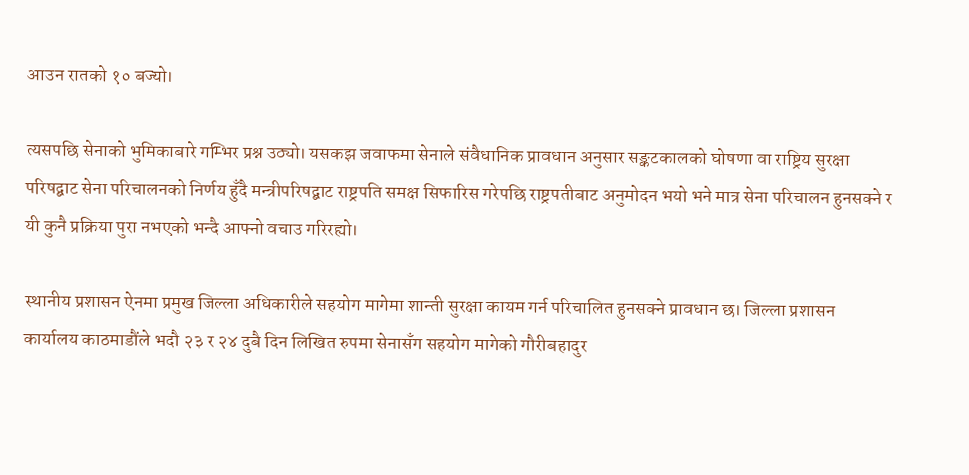आउन रातको १० बज्यो।

त्यसपछि सेनाको भुमिकाबारे गम्भिर प्रश्न उठ्यो। यसकझ जवाफमा सेनाले संवैधानिक प्रावधान अनुसार सङ्कटकालको घोषणा वा राष्ट्रिय सुरक्षा परिषद्बाट सेना परिचालनको निर्णय हुँदै मन्त्रीपरिषद्बाट राष्ट्रपति समक्ष सिफारिस गरेपछि राष्ट्रपतीबाट अनुमोदन भयो भने मात्र सेना परिचालन हुनसक्ने र यी कुनै प्रक्रिया पुरा नभएको भन्दै आफ्नो वचाउ गरिरह्यो।

स्थानीय प्रशासन ऐनमा प्रमुख जिल्ला अधिकारीले सहयोग मागेमा शान्ती सुरक्षा कायम गर्न परिचालित हुनसक्ने प्रावधान छ। जिल्ला प्रशासन कार्यालय काठमाडौंले भदौ २३ र २४ दुबै दिन लिखित रुपमा सेनासँग सहयोग मागेको गौरीबहादुर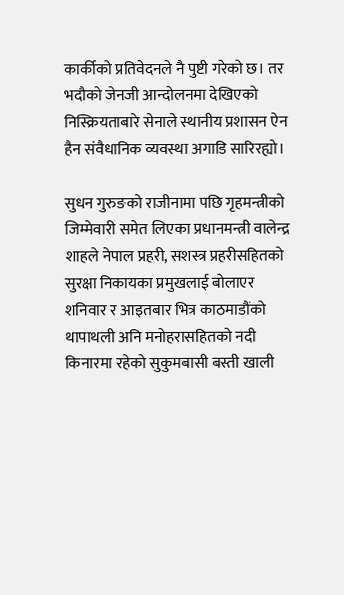कार्कीको प्रतिवेदनले नै पुष्टी गरेको छ। तर भदौको जेनजी आन्दोलनमा देखिएको निस्क्रियताबारे सेनाले स्थानीय प्रशासन ऐन हैन संवैधानिक व्यवस्था अगाडि सारिरह्यो।

सुधन गुरुङको राजीनामा पछि गृहमन्त्रीको जिम्मेवारी समेत लिएका प्रधानमन्त्री वालेन्द्र शाहले नेपाल प्रहरी, सशस्त्र प्रहरीसहितको सुरक्षा निकायका प्रमुखलाई बोलाएर शनिवार र आइतबार भित्र काठमाडौंको थापाथली अनि मनोहरासहितको नदी किनारमा रहेको सुकुमबासी बस्ती खाली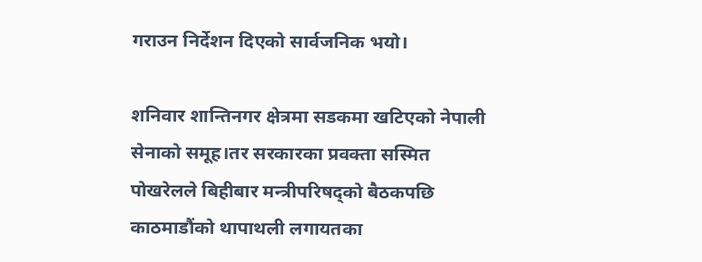गराउन निर्देशन दिएको सार्वजनिक भयो।

शनिवार शान्तिनगर क्षेत्रमा सडकमा खटिएको नेपाली सेनाको समूह।तर सरकारका प्रवक्ता सस्मित पोखरेलले बिहीबार मन्त्रीपरिषद्को बैठकपछि काठमाडौंको थापाथली लगायतका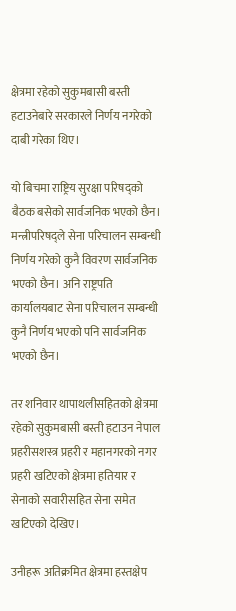क्षेत्रमा रहेको सुकुमबासी बस्ती हटाउनेबारे सरकारले निर्णय नगरेको दाबी गरेका थिए।

यो बिचमा राष्ट्रिय सुरक्षा परिषद्को बैठक बसेको सार्वजनिक भएको छैन। मन्त्रीपरिषद्ले सेना परिचालन सम्बन्धी निर्णय गरेको कुनै विवरण सार्वजनिक भएको छैन। अनि राष्ट्रपति कार्यालयबाट सेना परिचालन सम्बन्धी कुनै निर्णय भएको पनि सार्वजनिक भएको छैन।

तर शनिवार थापाथलीसहितको क्षेत्रमा रहेको सुकुमबासी बस्ती हटाउन नेपाल प्रहरीसशस्त्र प्रहरी र महानगरको नगर प्रहरी खटिएको क्षेत्रमा हतियार र सेनाको सवारीसहित सेना समेत खटिएको देखिए।

उनीहरू अतिक्रमित क्षेत्रमा हस्तक्षेप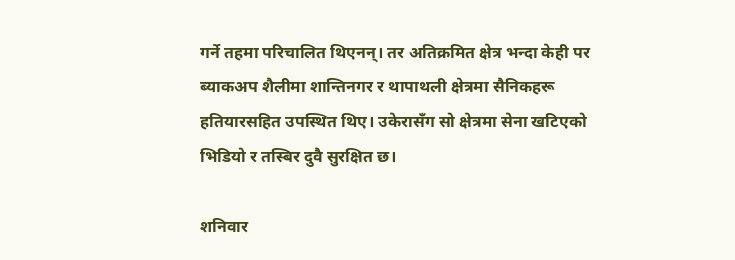गर्ने तहमा परिचालित थिएनन्। तर अतिक्रमित क्षेत्र भन्दा केही पर ब्याकअप शैलीमा शान्तिनगर र थापाथली क्षेत्रमा सैनिकहरू हतियारसहित उपस्थित थिए। उकेरासँग सो क्षेत्रमा सेना खटिएको भिडियो र तस्बिर दुवै सुरक्षित छ।

शनिवार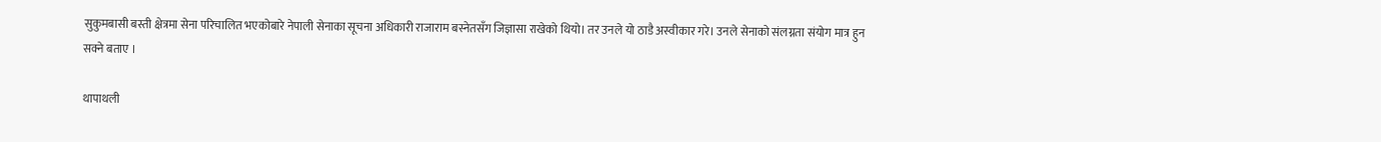सुकुमबासी बस्ती क्षेत्रमा सेना परिचालित भएकोबारे नेपाली सेनाका सूचना अधिकारी राजाराम बस्नेतसँग जिज्ञासा राखेको थियो। तर उनले यो ठाडै अस्वीकार गरे। उनले सेनाको संलग्नता संयोग मात्र हुन सक्ने बताए ।

थापाथली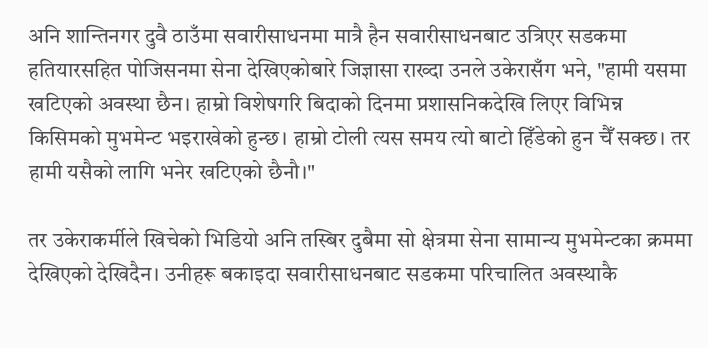अनि शान्तिनगर दुवै ठाउँमा सवारीसाधनमा मात्रै हैन सवारीसाधनबाट उत्रिएर सडकमा हतियारसहित पोजिसनमा सेना देखिएकोबारे जिज्ञासा राख्दा उनले उकेरासँग भने, "हामी यसमा खटिएको अवस्था छैन। हाम्रो विशेषगरि बिदाको दिनमा प्रशासनिकदेखि लिएर विभिन्न किसिमको मुभमेन्ट भइराखेको हुन्छ। हाम्रो टोली त्यस समय त्यो बाटो हिँडेको हुन चैँ सक्छ। तर हामी यसैको लागि भनेर खटिएको छैनौ।"

तर उकेराकर्मीले खिचेको भिडियो अनि तस्बिर दुबैमा सो क्षेत्रमा सेना सामान्य मुभमेन्टका क्रममा देखिएको देखिदैन। उनीहरू बकाइदा सवारीसाधनबाट सडकमा परिचालित अवस्थाकै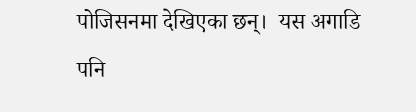पोजिसनमा देखिएका छन्।  यस अगाडि पनि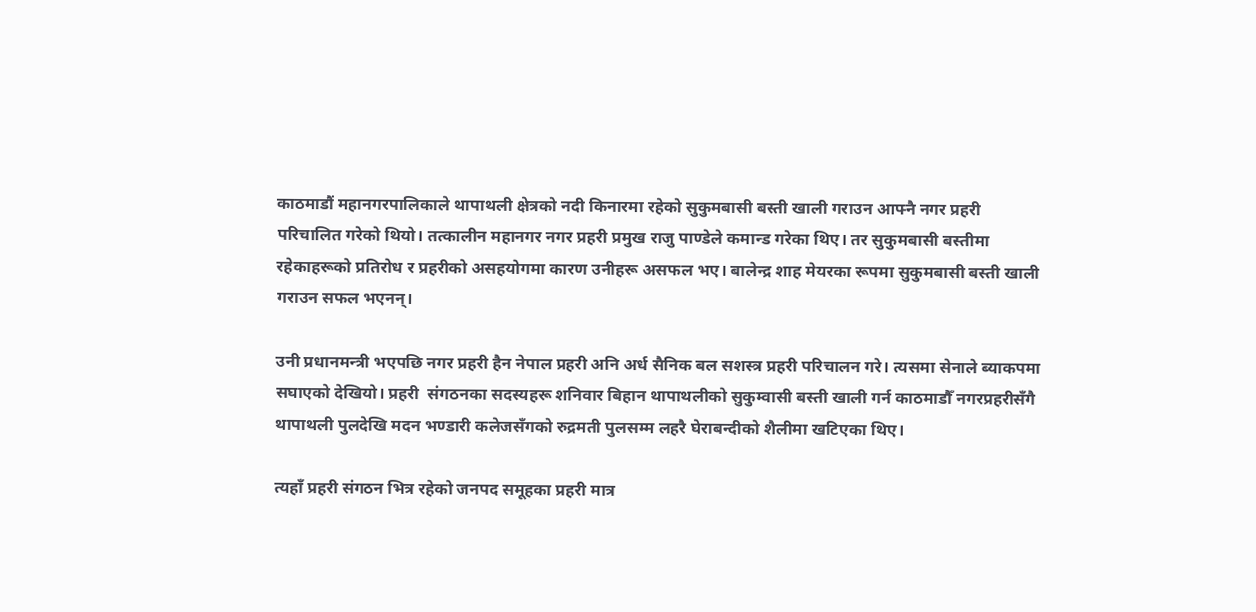काठमाडौं महानगरपालिकाले थापाथली क्षेत्रको नदी किनारमा रहेको सुकुमबासी बस्ती खाली गराउन आफ्नै नगर प्रहरी परिचालित गरेको थियो। तत्कालीन महानगर नगर प्रहरी प्रमुख राजु पाण्डेले कमान्ड गरेका थिए। तर सुकुमबासी बस्तीमा रहेकाहरूको प्रतिरोध र प्रहरीको असहयोगमा कारण उनीहरू असफल भए। बालेन्द्र शाह मेयरका रूपमा सुकुमबासी बस्ती खाली गराउन सफल भएनन्।

उनी प्रधानमन्त्री भएपछि नगर प्रहरी हैन नेपाल प्रहरी अनि अर्ध सैनिक बल सशस्त्र प्रहरी परिचालन गरे। त्यसमा सेनाले ब्याकपमा सघाएको देखियो। प्रहरी  संगठनका सदस्यहरू शनिवार बिहान थापाथलीको सुकुम्वासी बस्ती खाली गर्न काठमाडौँ नगरप्रहरीसँगै थापाथली पुलदेखि मदन भण्डारी कलेजसँगको रुद्रमती पुलसम्म लहरै घेराबन्दीको शैलीमा खटिएका थिए।

त्यहाँ प्रहरी संगठन भित्र रहेको जनपद समूहका प्रहरी मात्र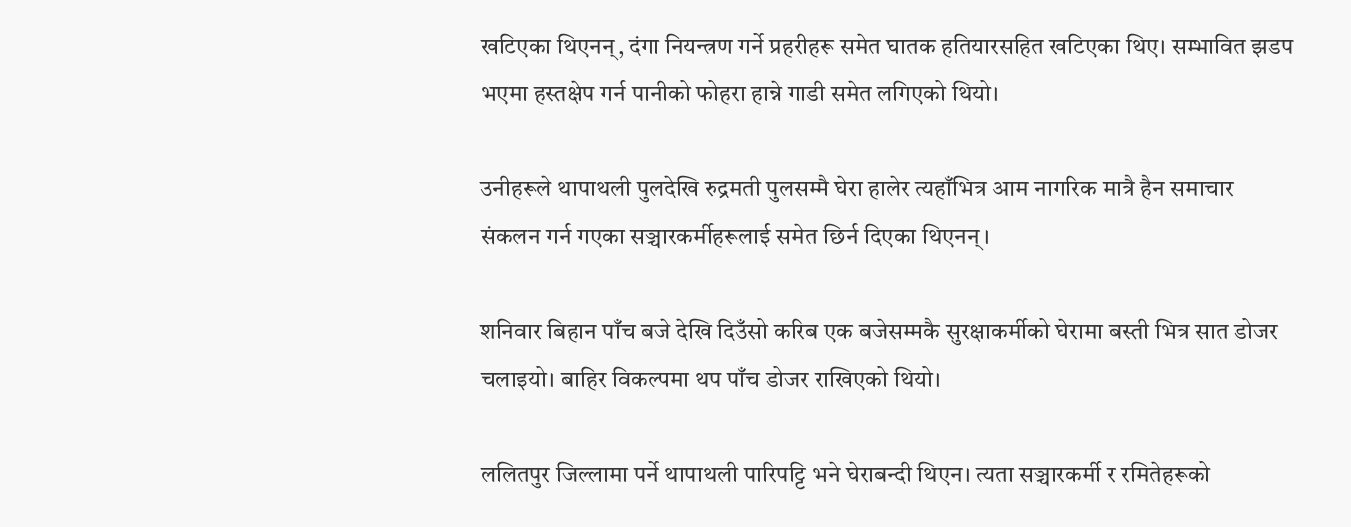खटिएका थिएनन्, दंगा नियन्त्रण गर्ने प्रहरीहरू समेत घातक हतियारसहित खटिएका थिए। सम्भावित झडप भएमा हस्तक्षेप गर्न पानीको फोहरा हान्ने गाडी समेत लगिएको थियो।

उनीहरूले थापाथली पुलदेखि रुद्रमती पुलसम्मै घेरा हालेर त्यहाँभित्र आम नागरिक मात्रै हैन समाचार संकलन गर्न गएका सञ्चारकर्मीहरूलाई समेत छिर्न दिएका थिएनन्।

शनिवार बिहान पाँच बजे देखि दिउँसो करिब एक बजेसम्मकै सुरक्षाकर्मीको घेरामा बस्ती भित्र सात डोजर चलाइयो। बाहिर विकल्पमा थप पाँच डोजर राखिएको थियो।

ललितपुर जिल्लामा पर्ने थापाथली पारिपट्टि भने घेराबन्दी थिएन। त्यता सञ्चारकर्मी र रमितेहरूको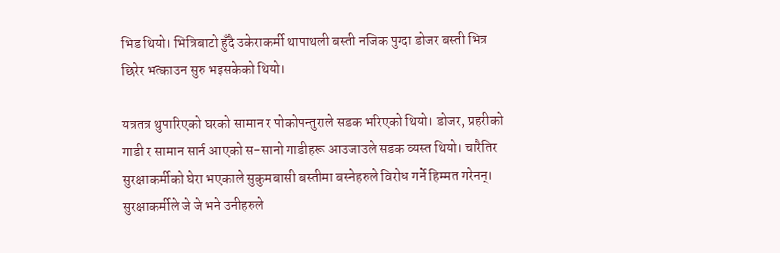भिड थियो। भित्रिबाटो हुँदै उकेराकर्मी थापाथली बस्ती नजिक पुग्दा डोजर बस्ती भित्र छिरेर भत्काउन सुरु भइसकेको थियो।

यत्रतत्र थुपारिएको घरको सामान र पोकोपन्तुराले सडक भरिएको थियो। डोजर, प्रहरीको गाडी र सामान सार्न आएको स-सानो गाडीहरू आउजाउले सडक व्यस्त थियो। चारैतिर सुरक्षाकर्मीको घेरा भएकाले सुकुमबासी बस्तीमा बस्नेहरुले विरोध गर्ने हिम्मत गरेनन्। सुरक्षाकर्मीले जे जे भने उनीहरुले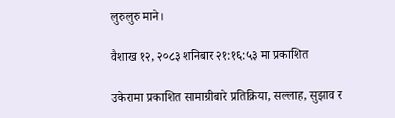लुरुलुरु माने।

वैशाख १२, २०८३ शनिबार २१:१६:५३ मा प्रकाशित

उकेरामा प्रकाशित सामाग्रीबारे प्रतिक्रिया, सल्लाह, सुझाव र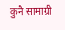कुनै सामाग्री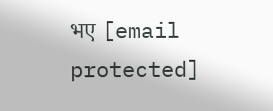भए [email protected]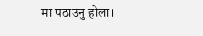मा पठाउनु होला।